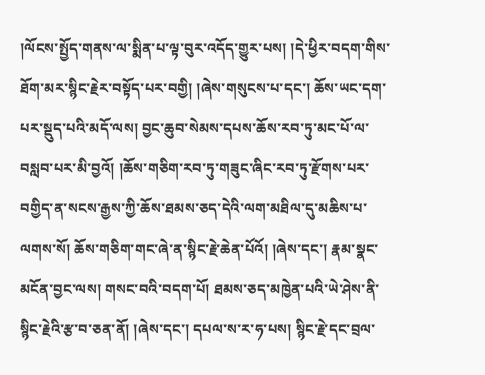།ལོངས་སྤྱོད་གནས་ལ་སྨིན་པ་ལྟ་བུར་འདོད་གྱུར་པས། །དེ་ཕྱིར་བདག་གིས་ཐོག་མར་སྙིང་རྗེར་བསྟོད་པར་བགྱི། །ཞེས་གསུངས་པ་དང་། ཆོས་ཡང་དག་པར་སྡུད་པའི་མདོ་ལས། བྱང་ཆུབ་སེམས་དཔས་ཆོས་རབ་ཏུ་མང་པོ་ལ་བསླབ་པར་མི་བྱའོ། །ཆོས་གཅིག་རབ་ཏུ་གཟུང་ཞིང་རབ་ཏུ་རྫོགས་པར་བགྱིད་ན་སངས་རྒྱས་ཀྱི་ཆོས་ཐམས་ཅད་དེའི་ལག་མཐིལ་དུ་མཆིས་པ་ལགས་སོ། ཆོས་གཅིག་གང་ཞེ་ན་སྙིང་རྗེ་ཆེན་པོའོ། །ཞེས་དང་། རྣམ་སྣང་མངོན་བྱང་ལས། གསང་བའི་བདག་པོ། ཐམས་ཅད་མཁྱེན་པའི་ཡེ་ཤེས་ནི་སྙིང་རྗེའི་རྩ་བ་ཅན་ནོ། །ཞེས་དང་། དཔལ་ས་ར་ཧ་པས། སྙིང་རྗེ་དང་བྲལ་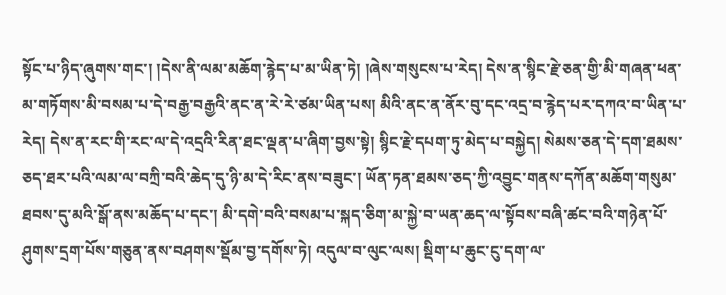སྟོང་པ་ཉིད་ཞུགས་གང་། །དེས་ནི་ལམ་མཆོག་རྙེད་པ་མ་ཡིན་ཏེ། །ཞེས་གསུངས་པ་རེད། དེས་ན་སྙིང་རྗེ་ཅན་གྱི་མི་གཞན་ཕན་མ་གཏོགས་མི་བསམ་པ་དེ་བརྒྱ་བརྒྱའི་ནང་ན་རེ་རེ་ཙམ་ཡིན་པས། མིའི་ནང་ན་ནོར་བུ་དང་འདྲ་བ་རྙེད་པར་དཀའ་བ་ཡིན་པ་རེད། དེས་ན་རང་གི་རང་ལ་དེ་འདྲའི་རིན་ཐང་ལྡན་པ་ཞིག་བྱས་སྟེ། སྙིང་རྗེ་དཔག་ཏུ་མེད་པ་བསྐྱེད། སེམས་ཅན་དེ་དག་ཐམས་ཅད་ཐར་པའི་ལམ་ལ་བཀྲི་བའི་ཆེད་དུ་ཉི་མ་དེ་རིང་ནས་བཟུང་། ཡོན་ཏན་ཐམས་ཅད་ཀྱི་འབྱུང་གནས་དཀོན་མཆོག་གསུམ་ཐབས་དུ་མའི་སྒོ་ནས་མཆོད་པ་དང་། མི་དགེ་བའི་བསམ་པ་སྐད་ཅིག་མ་སྐྱེ་བ་ཡན་ཆད་ལ་སྟོབས་བཞི་ཚང་བའི་གཉེན་པོ་ཤུགས་དྲག་པོས་གཅུན་ནས་བཤགས་སྡོམ་བྱ་དགོས་ཏེ། འདུལ་བ་ལུང་ལས། སྡིག་པ་ཆུང་ངུ་དག་ལ་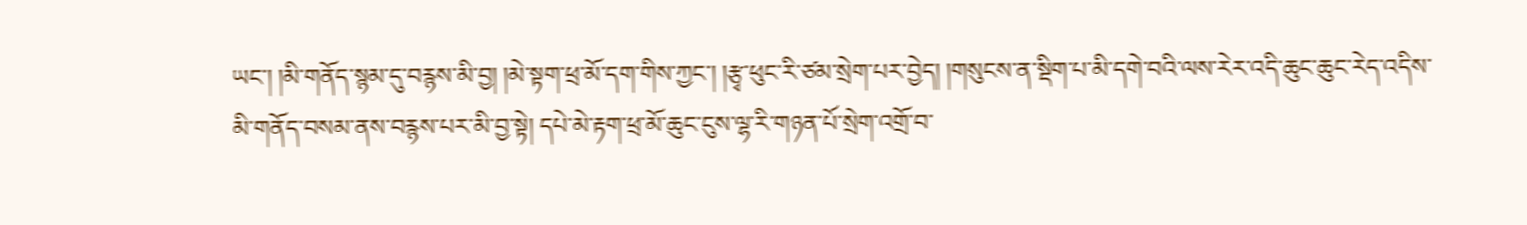ཡང་། །མི་གནོད་སྙམ་དུ་བརྙས་མི་བྱ། །མེ་སྟག་ཕྲ་མོ་དག་གིས་ཀྱང་། །རྩྭ་ཕུང་རི་ཙམ་སྲེག་པར་བྱེད། །གསུངས་ན་སྡིག་པ་མི་དགེ་བའི་ལས་རེར་འདི་ཆུང་ཆུང་རེད་འདིས་མི་གནོད་བསམ་ནས་བརྙས་པར་མི་བྱ་སྟེ། དཔེ་མེ་རྟག་ཕྲ་མོ་ཆུང་ངུས་ལྷ་རི་གཉན་པོ་སྲེག་འགྲོ་བ་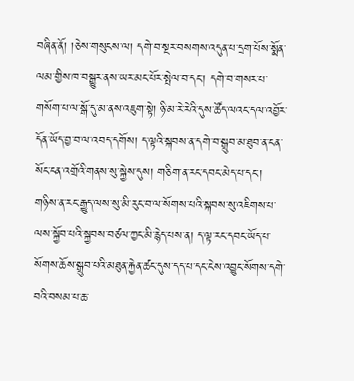བཞིན་ནོ། །ཅེས་གསུངས་ལ། དགེ་བ་སྔར་བསགས་འདུན་པ་དྲག་པོས་སྨོན་ལམ་གྱིས་ཁ་བསྒྱུར་ནས་ཡར་མང་པོར་སྤེལ་བ་དང་། དགེ་བ་གསར་པ་གསོག་པ་ལ་སྒོ་དུ་མ་ནས་འཇུག་སྟེ། ཉི་མ་རེ་རེའི་དུས་ཚོད་ལའང་དལ་འབྱོར་དོན་ཡོད་བྱ་བ་ལ་འབད་དགོས། ད་ལྟའི་སྐབས་ན་དགེ་བ་སྒྲུབ་མ་ཐུབ་ན་ངན་སོང་ངན་འགྲོའི་གནས་སུ་སྐྱེས་དུས། གཅིག་ན་རང་དབང་མེད་པ་དང་། གཉིས་ན་རང་རྒྱུད་ལས་སུ་མི་རུང་བ་ལ་སོགས་པའི་སྐབས་སུ་འཇིགས་པ་ལས་སྐྱོབ་པའི་སྐྱབས་བཙལ་ཀྱང་མི་རྙེད་པས་ན། ད་ལྟ་རང་དབང་ཡོད་པ་སོགས་ཆོས་སྒྲུབ་པའི་མཐུན་རྐྱེན་ཚང་དུས་དད་པ་དང་ངེས་འབྱུང་སོགས་དགེ་བའི་བསམ་པ་ཆ་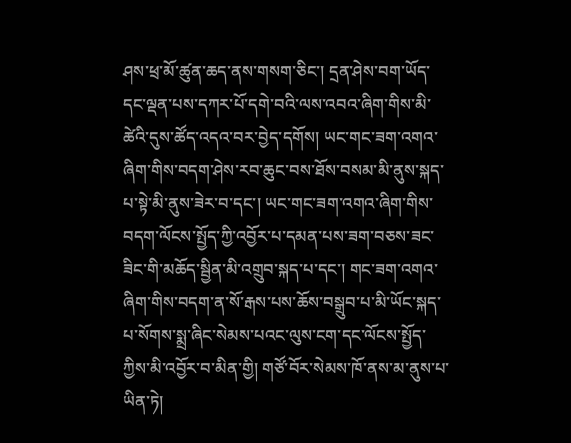ཤས་ཕྲ་མོ་ཚུན་ཆད་ནས་གསག་ཅིང་། དྲན་ཤེས་བག་ཡོད་དང་ལྡན་པས་དཀར་པོ་དགེ་བའི་ལས་འབའ་ཞིག་གིས་མི་ཚེའི་དུས་ཚོད་འདའ་བར་བྱེད་དགོས། ཡང་གང་ཟག་འགའ་ཞིག་གིས་བདག་ཤེས་རབ་ཆུང་བས་ཐོས་བསམ་མི་ནུས་སྐད་པ་སྟེ་མི་ནུས་ཟེར་བ་དང་། ཡང་གང་ཟག་འགའ་ཞིག་གིས་བདག་ལོངས་སྤྱོད་ཀྱི་འབྱོར་པ་དམན་པས་ཟག་བཅས་ཟང་ཟིང་གི་མཆོད་སྦྱིན་མི་འགྲུབ་སྐད་པ་དང་། གང་ཟག་འགའ་ཞིག་གིས་བདག་ན་སོ་རྒས་པས་ཆོས་བསྒྲུབ་པ་མི་ཡོང་སྐད་པ་སོགས་སྨྲ་ཞིང་སེམས་པའང་ལུས་ངག་དང་ལོངས་སྤྱོད་ཀྱིས་མི་འབྱོར་བ་མིན་གྱི། གཙོ་བོར་སེམས་ཁོ་ནས་མ་ནུས་པ་ཡིན་ཏེ།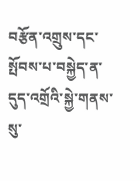བརྩོན་འགྲུས་དང་སྤོབས་པ་བསྐྱེད་ན་དུད་འགྲོའི་སྐྱེ་གནས་སུ་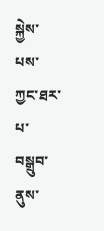སྐྱེས་པས་ཀྱང་ཐར་པ་བསྒྲུབ་ནུས་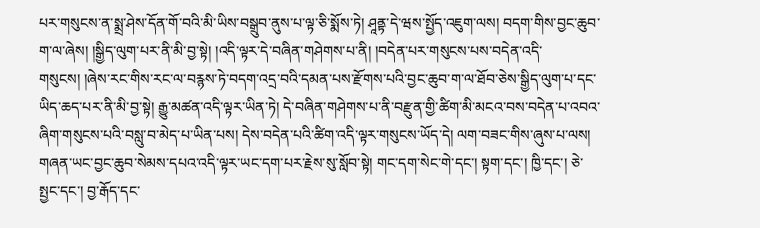པར་གསུངས་ན་སྨྲ་ཤེས་དོན་གོ་བའི་མི་ཡིས་བསྒྲུབ་ནུས་པ་ལྟ་ཅི་སྨོས་ཏེ། ཤཱནྟ་དེ་ཝས་སྤྱོད་འཇུག་ལས། བདག་གིས་བྱང་ཆུབ་ག་ལ་ཞེས། །སྒྱིད་ལུག་པར་ནི་མི་བྱ་སྟེ། །འདི་ལྟར་དེ་བཞིན་གཤེགས་པ་ནི། །བདེན་པར་གསུངས་པས་བདེན་འདི་གསུངས། །ཞེས་རང་གིས་རང་ལ་བརྙས་ཏེ་བདག་འདྲ་བའི་དམན་པས་རྫོགས་པའི་བྱང་ཆུབ་ག་ལ་ཐོབ་ཅེས་སྒྱིད་ལུག་པ་དང་ཡིད་ཆད་པར་ནི་མི་བྱ་སྟེ། རྒྱུ་མཚན་འདི་ལྟར་ཡིན་ཏེ། དེ་བཞིན་གཤེགས་པ་ནི་བརྫུན་གྱི་ཚིག་མི་མངའ་བས་བདེན་པ་འབའ་ཞིག་གསུངས་པའི་བསླུ་བ་མེད་པ་ཡིན་པས། དེས་བདེན་པའི་ཚིག་འདི་ལྟར་གསུངས་ཡོད་དེ། ལག་བཟང་གིས་ཞུས་པ་ལས། གཞན་ཡང་བྱང་ཆུབ་སེམས་དཔའ་འདི་ལྟར་ཡང་དག་པར་རྗེས་སུ་སློབ་སྟེ། གང་དག་སེང་གེ་དང་། སྟག་དང་། ཁྱི་དང་། ཅེ་སྤྱང་དང་། བྱ་རྒོད་དང་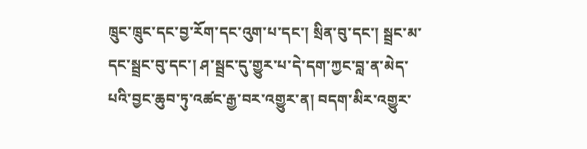ཁྲུང་ཁྲུང་དང་བྱ་རོག་དང་འུག་པ་དང་། སྲིན་བུ་དང་། སྦྲང་མ་དང་སྦྲང་བུ་དང་། ཤ་སྦྲང་དུ་གྱུར་པ་དེ་དག་ཀྱང་བླ་ན་མེད་པའི་བྱང་ཆུབ་ཏུ་འཚང་རྒྱ་བར་འགྱུར་ན། བདག་མིར་འགྱུར་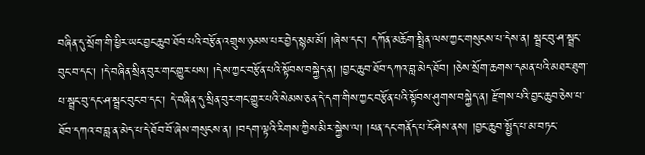བཞིན་དུ་སྲོག་གི་ཕྱིར་ཡང་བྱང་ཆུབ་ཐོབ་པའི་བརྩོན་འགྲུས་ཉམས་པར་བྱེད་སྙམ་མོ། །ཞེས་དང་། དཀོན་མཆོག་སྤྲིན་ལས་ཀྱང་གསུངས་པ་དེས་ན། སྦྲང་བུ་ཤ་སྦྲང་བུང་བ་དང་། །དེ་བཞིན་སྲིན་བུར་གང་གྱུར་པས། །དེས་ཀྱང་བརྩོན་པའི་སྟོབས་བསྐྱེད་ན། །བྱང་ཆུབ་ཐོབ་དཀའ་བླ་མེད་ཐོབ། །ཅེས་སྲོག་ཆགས་དམན་པའི་མཐར་ཐུག་པ་སྦྲང་བུ་དང་ཤ་སྦྲང་བུང་བ་དང་། དེ་བཞིན་དུ་སྲིན་བུར་གང་གྱུར་པའི་སེམས་ཅན་དེ་དག་གིས་ཀྱང་བརྩོན་པའི་སྟོབས་ཤུགས་བསྐྱེད་ན། རྫོགས་པའི་བྱང་ཆུབ་ཅེས་པ་ཐོབ་དཀའ་བ་བླ་ན་མེད་པ་དེ་ཐོབ་བོ་ཞེས་གསུངས་ན། །བདག་ལྟའི་རིགས་ཀྱིས་མིར་སྐྱེས་ལ། །ཕན་དང་གནོད་པ་ངོ་ཤེས་ནས། །བྱང་ཆུབ་སྤྱོད་པ་མ་བཏང་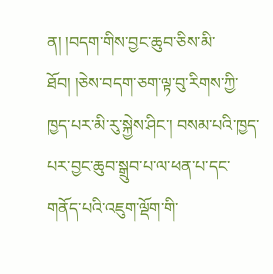ན། །བདག་གིས་བྱང་ཆུབ་ཅིས་མི་ཐོབ། །ཅེས་བདག་ཅག་ལྟ་བུ་རིགས་ཀྱི་ཁྱད་པར་མི་རུ་སྐྱེས་ཤིང་། བསམ་པའི་ཁྱད་པར་བྱང་ཆུབ་སྒྲུབ་པ་ལ་ཕན་པ་དང་གནོད་པའི་འཇུག་ལྡོག་གི་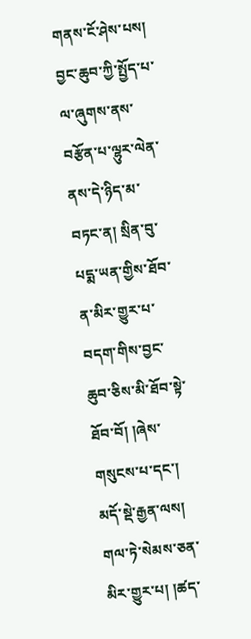གནས་ངོ་ཤེས་པས། བྱང་ཆུབ་ཀྱི་སྤྱོད་པ་ལ་ཞུགས་ནས་བརྩོན་པ་ལྷུར་ལེན་ནས་དེ་ཉིད་མ་བཏང་ན། སྲིན་བུ་པདྨ་ཡན་གྱིས་ཐོབ་ན་མིར་གྱུར་པ་བདག་གིས་བྱང་ཆུབ་ཅིས་མི་ཐོབ་སྟེ་ཐོབ་བོ། །ཞེས་གསུངས་པ་དང་། མདོ་སྡེ་རྒྱན་ལས། གལ་ཏེ་སེམས་ཅན་མིར་གྱུར་པ། །ཚད་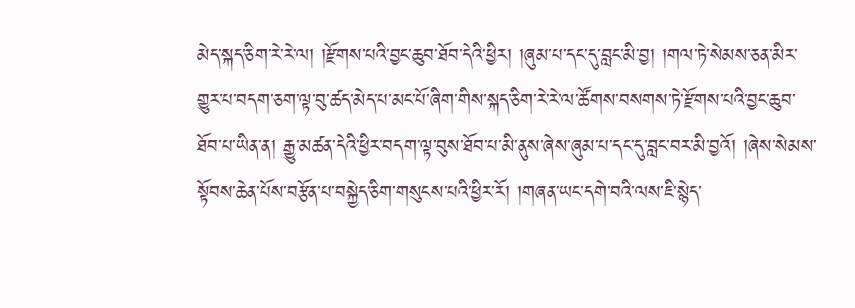མེད་སྐད་ཅིག་རེ་རེ་ལ། །རྫོགས་པའི་བྱང་ཆུབ་ཐོབ་དེའི་ཕྱིར། །ཞུམ་པ་དང་དུ་བླང་མི་བྱ། །གལ་ཏེ་སེམས་ཅན་མིར་གྱུར་པ་བདག་ཅག་ལྟ་བུ་ཚད་མེད་པ་མང་པོ་ཞིག་གིས་སྐད་ཅིག་རེ་རེ་ལ་ཚོགས་བསགས་ཏེ་རྫོགས་པའི་བྱང་ཆུབ་ཐོབ་པ་ཡིན་ན། རྒྱུ་མཚན་དེའི་ཕྱིར་བདག་ལྟ་བུས་ཐོབ་པ་མི་ནུས་ཞེས་ཞུམ་པ་དང་དུ་བླང་བར་མི་བྱའོ། །ཞེས་སེམས་སྟོབས་ཆེན་པོས་བརྩོན་པ་བསྐྱེད་ཅིག་གསུངས་པའི་ཕྱིར་རོ། །གཞན་ཡང་དགེ་བའི་ལས་ཇི་སྙེད་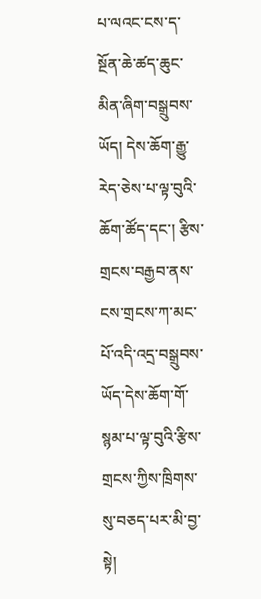པ་ལའང་ངས་ད་སྔོན་ཆེ་ཚད་ཆུང་མིན་ཞིག་བསྒྲུབས་ཡོད། དེས་ཆོག་རྒྱུ་རེད་ཅེས་པ་ལྟ་བུའི་ཆོག་ཚོད་དང་། རྩིས་གྲངས་བརྒྱབ་ནས་ངས་གྲངས་ཀ་མང་པོ་འདི་འདྲ་བསྒྲུབས་ཡོད་དེས་ཆོག་གོ་སྙམ་པ་ལྟ་བུའི་རྩིས་གྲངས་ཀྱིས་ཁྲིགས་སུ་བཅད་པར་མི་བྱ་སྟེ།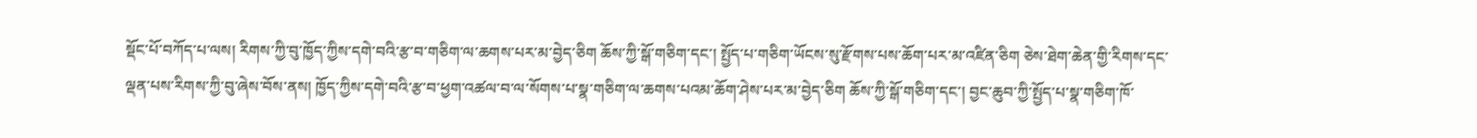སྡོང་པོ་བཀོད་པ་ལས། རིགས་ཀྱི་བུ་ཁྱོད་ཀྱིས་དགེ་བའི་རྩ་བ་གཅིག་ལ་ཆགས་པར་མ་བྱེད་ཅིག ཆོས་ཀྱི་སྒོ་གཅིག་དང་། སྤྱོད་པ་གཅིག་ཡོངས་སུ་རྫོགས་པས་ཆོག་པར་མ་འཛིན་ཅིག ཅེས་ཐེག་ཆེན་གྱི་རིགས་དང་ལྡན་པས་རིགས་ཀྱི་བུ་ཞེས་བོས་ནས། ཁྱོད་ཀྱིས་དགེ་བའི་རྩ་བ་ཕྱག་འཚལ་བ་ལ་སོགས་པ་སྣ་གཅིག་ལ་ཆགས་པའམ་ཆོག་ཤེས་པར་མ་བྱེད་ཅིག ཆོས་ཀྱི་སྒོ་གཅིག་དང་། བྱང་ཆུབ་ཀྱི་སྤྱོད་པ་སྣ་གཅིག་ཁོ་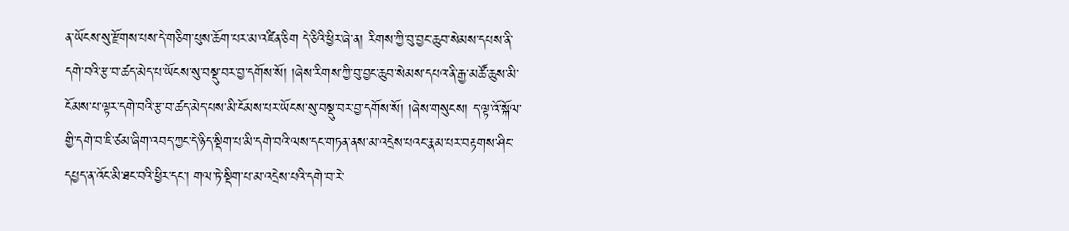ན་ཡོངས་སུ་རྫོགས་པས་དེ་གཅིག་པུས་ཆོག་པར་མ་འཛིན་ཅིག དེ་ཅིའི་ཕྱིར་ཞེ་ན། རིགས་ཀྱི་བུ་བྱང་ཆུབ་སེམས་དཔས་ནི་དགེ་བའི་རྩ་བ་ཚད་མེད་པ་ཡོངས་སུ་བསྡུ་བར་བྱ་དགོས་སོ། །ཞེས་རིགས་ཀྱི་བུ་བྱང་ཆུབ་སེམས་དཔའ་ནི་རྒྱ་མཚོ་ཆུས་མི་ངོམས་པ་ལྟར་དགེ་བའི་རྩ་བ་ཚད་མེད་པས་མི་ངོམས་པར་ཡོངས་སུ་བསྡུ་བར་བྱ་དགོས་སོ། །ཞེས་གསུངས། ད་ལྟ་འོ་སྐོལ་གྱི་དགེ་བ་ཇི་ཙམ་ཞིག་འབད་ཀྱང་དེ་ཉིད་སྡིག་པ་མི་དགེ་བའི་ལས་དང་གཏན་ནས་མ་འདྲེས་པའང་རྣམ་པར་བརྟགས་ཤིང་དཔྱད་ན་འོང་མི་ཐང་བའི་ཕྱིར་དང་། གལ་ཏེ་སྡིག་པ་མ་འདྲེས་པའི་དགེ་བ་རེ་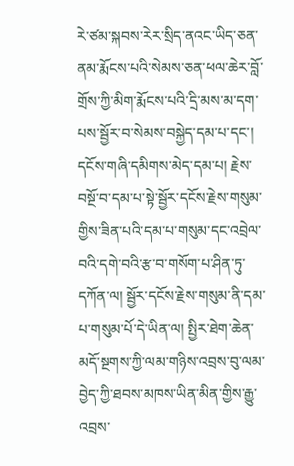རེ་ཙམ་སྐབས་རེར་སྲིད་ནའང་ཡིད་ཅན་ནམ་རྨོངས་པའི་སེམས་ཅན་ཕལ་ཆེར་བློ་གྲོས་ཀྱི་མིག་རྨོངས་པའི་དྲི་མས་མ་དག་པས་སྦྱོར་བ་སེམས་བསྐྱེད་དམ་པ་དང་། དངོས་གཞི་དམིགས་མེད་དམ་པ། རྗེས་བསྔོ་བ་དམ་པ་སྟེ་སྦྱོར་དངོས་རྗེས་གསུམ་གྱིས་ཟིན་པའི་དམ་པ་གསུམ་དང་འབྲེལ་བའི་དགེ་བའི་རྩ་བ་གསོག་པ་ཤིན་ཏུ་དཀོན་ལ། སྦྱོར་དངོས་རྗེས་གསུམ་ནི་དམ་པ་གསུམ་པོ་དེ་ཡིན་ལ། སྤྱིར་ཐེག་ཆེན་མདོ་སྔགས་ཀྱི་ལམ་གཉིས་འབྲས་བུ་ལམ་བྱེད་ཀྱི་ཐབས་མཁས་ཡིན་མིན་གྱིས་རྒྱུ་འབྲས་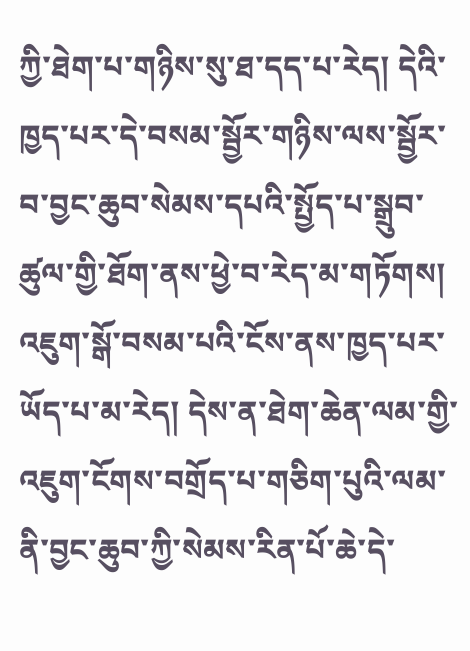ཀྱི་ཐེག་པ་གཉིས་སུ་ཐ་དད་པ་རེད། དེའི་ཁྱད་པར་དེ་བསམ་སྦྱོར་གཉིས་ལས་སྦྱོར་བ་བྱང་ཆུབ་སེམས་དཔའི་སྤྱོད་པ་སྒྲུབ་ཚུལ་གྱི་ཐོག་ནས་ཕྱེ་བ་རེད་མ་གཏོགས། འཇུག་སྒོ་བསམ་པའི་ངོས་ནས་ཁྱད་པར་ཡོད་པ་མ་རེད། དེས་ན་ཐེག་ཆེན་ལམ་གྱི་འཇུག་ངོགས་བགྲོད་པ་གཅིག་པུའི་ལམ་ནི་བྱང་ཆུབ་ཀྱི་སེམས་རིན་པོ་ཆེ་དེ་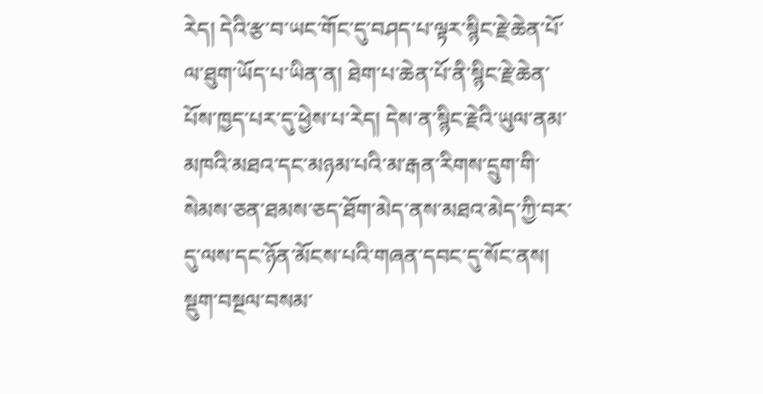རེད། དེའི་རྩ་བ་ཡང་གོང་དུ་བཤད་པ་ལྟར་སྙིང་རྗེ་ཆེན་པོ་ལ་ཐུག་ཡོད་པ་ཡིན་ན། ཐེག་པ་ཆེན་པོ་ནི་སྙིང་རྗེ་ཆེན་པོས་ཁྱད་པར་དུ་ཕྱེས་པ་རེད། དེས་ན་སྙིང་རྗེའི་ཡུལ་ནམ་མཁའི་མཐའ་དང་མཉམ་པའི་མ་རྒན་རིགས་དྲུག་གི་སེམས་ཅན་ཐམས་ཅད་ཐོག་མེད་ནས་མཐའ་མེད་ཀྱི་བར་དུ་ལས་དང་ཉོན་མོངས་པའི་གཞན་དབང་དུ་སོང་ནས། སྡུག་བསྔལ་བསམ་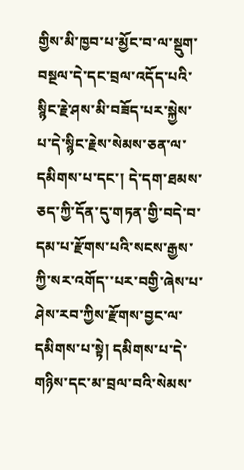གྱིས་མི་ཁྱབ་པ་མྱོང་བ་ལ་སྡུག་བསྔལ་དེ་དང་བྲལ་འདོད་པའི་སྙིང་རྗེ་ཤས་མི་བཟོད་པར་སྐྱེས་པ་དེ་སྙིང་རྗེས་སེམས་ཅན་ལ་དམིགས་པ་དང་། དེ་དག་ཐམས་ཅད་ཀྱི་དོན་དུ་གཏན་གྱི་བདེ་བ་དམ་པ་རྫོགས་པའི་སངས་རྒྱས་ཀྱི་སར་འགོད་་པར་བགྱི་ཞེས་པ་ཤེས་རབ་ཀྱིས་རྫོགས་བྱང་ལ་དམིགས་པ་སྟེ། དམིགས་པ་དེ་གཉིས་དང་མ་བྲལ་བའི་སེམས་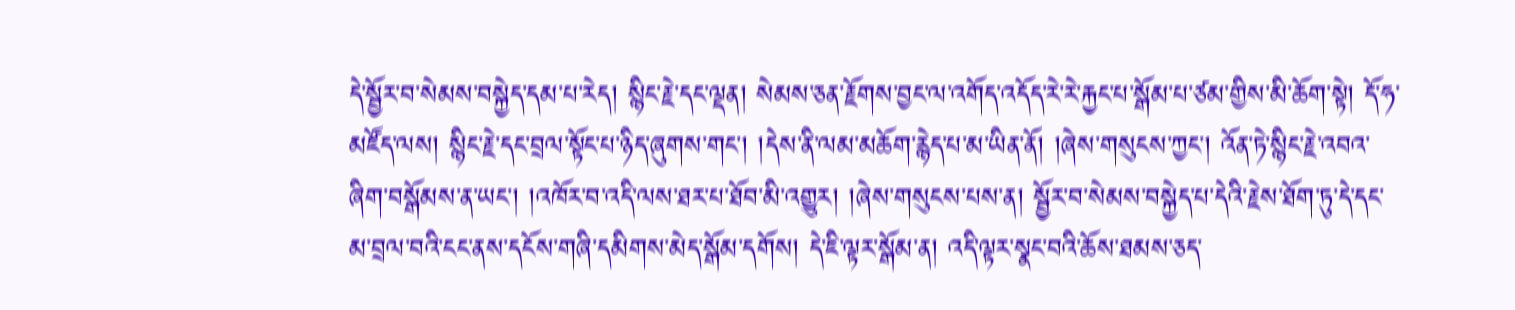དེ་སྦྱོར་བ་སེམས་བསྐྱེད་དམ་པ་རེད། སྙིང་རྗེ་དང་ལྡན། སེམས་ཅན་རྗོགས་བྱང་ལ་འགོད་འདོད་རེ་རེ་རྐྱང་པ་སྒོམ་པ་ཙམ་གྱིས་མི་ཆོག་སྟེ། དོ་ཧ་མཛོད་ལས། སྙིང་རྗེ་དང་བྲལ་སྟོང་པ་ཉིད་ཞུགས་གང་། །དེས་ནི་ལམ་མཆོག་རྙེད་པ་མ་ཡིན་ནོ། །ཞེས་གསུངས་ཀྱང་། འོན་ཏེ་སྙིང་རྗེ་འབའ་ཞིག་བསྒོམས་ན་ཡང་། །འཁོར་བ་འདི་ལས་ཐར་པ་ཐོབ་མི་འགྱུར། །ཞེས་གསུངས་པས་ན། སྦྱོར་བ་སེམས་བསྐྱེད་པ་དེའི་རྗེས་ཐོག་ཏུ་དེ་དང་མ་བྲལ་བའི་ངང་ནས་དངོས་གཞི་དམིགས་མེད་སྒོམ་དགོས། དེ་ཇི་ལྟར་སྒོམ་ན། འདི་ལྟར་སྣང་བའི་ཆོས་ཐམས་ཅད་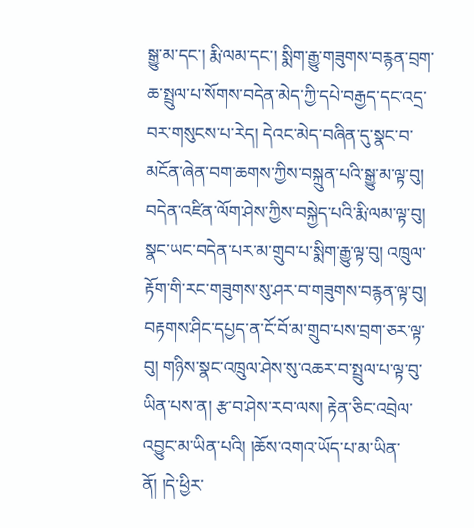སྒྱུ་མ་དང་། རྨི་ལམ་དང་། སྨིག་རྒྱུ་གཟུགས་བརྙན་བྲག་ཆ་སྤྲུལ་པ་སོགས་བདེན་མེད་ཀྱི་དཔེ་བརྒྱད་དང་འདྲ་བར་གསུངས་པ་རེད། དེའང་མེད་བཞིན་དུ་སྣང་བ་མངོན་ཞེན་བག་ཆགས་ཀྱིས་བསྐྲུན་པའི་སྒྱུ་མ་ལྟ་བུ། བདེན་འཛིན་ལོག་ཤེས་ཀྱིས་བསྐྱེད་པའི་རྨི་ལམ་ལྟ་བུ། སྣང་ཡང་བདེན་པར་མ་གྲུབ་པ་སྨིག་རྒྱུ་ལྟ་བུ། འཁྲུལ་རྟོག་གི་རང་གཟུགས་སུ་ཤར་བ་གཟུགས་བརྙན་ལྟ་བུ། བརྟགས་ཤིང་དཔྱད་ན་ངོ་བོ་མ་གྲུབ་པས་བྲག་ཅར་ལྟ་བུ། གཉིས་སྣང་འཁྲུལ་ཤེས་སུ་འཆར་བ་སྤྲུལ་པ་ལྟ་བུ་ཡིན་པས་ན། རྩ་བ་ཤེས་རབ་ལས། རྟེན་ཅིང་འབྲེལ་འབྱུང་མ་ཡིན་པའི། །ཆོས་འགའ་ཡོད་པ་མ་ཡིན་ནོ། །དེ་ཕྱིར་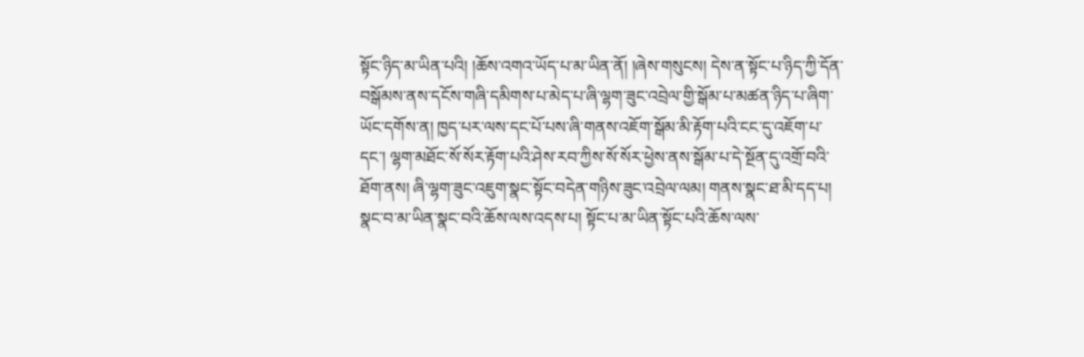སྟོང་ཉིད་མ་ཡིན་པའི། །ཆོས་འགའ་ཡོད་པ་མ་ཡིན་ནོ། །ཞེས་གསུངས། དེས་ན་སྟོང་པ་ཉིད་ཀྱི་དོན་བསྒོམས་ནས་དངོས་གཞི་དམིགས་པ་མེད་པ་ཞི་ལྷག་ཟུང་འབྲེལ་གྱི་སྒོམ་པ་མཚན་ཉིད་པ་ཞིག་ཡོང་དགོས་ན། ཁྱད་པར་ལས་དང་པོ་པས་ཞི་གནས་འཇོག་སྒོམ་མི་རྟོག་པའི་ངང་དུ་འཇོག་པ་དང་། ལྷག་མཐོང་སོ་སོར་རྟོག་པའི་ཤེས་རབ་ཀྱིས་སོ་སོར་ཕྱེས་ནས་སྒོམ་པ་དེ་སྔོན་དུ་འགྲོ་བའི་ཐོག་ནས། ཞི་ལྷག་ཟུང་འཇུག་སྣང་སྟོང་བདེན་གཉིས་ཟུང་འབྲེལ་ལམ། གནས་སྣང་ཐ་མི་དད་པ། སྣང་བ་མ་ཡིན་སྣང་བའི་ཆོས་ལས་འདས་པ། སྟོང་པ་མ་ཡིན་སྟོང་པའི་ཆོས་ལས་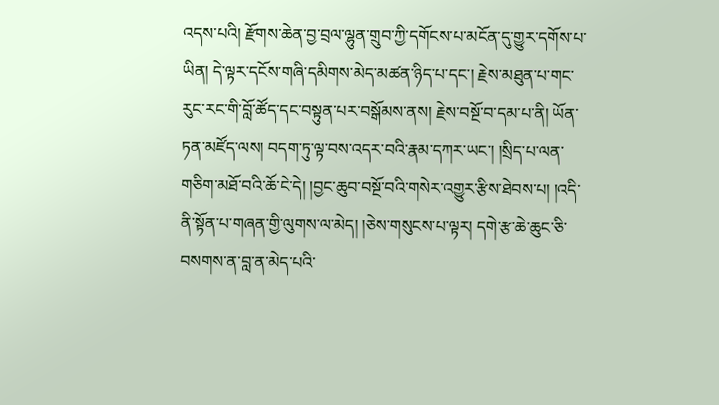འདས་པའི། རྫོགས་ཆེན་བྱ་བྲལ་ལྷུན་གྲུབ་ཀྱི་དགོངས་པ་མངོན་དུ་གྱུར་དགོས་པ་ཡིན། དེ་ལྟར་དངོས་གཞི་དམིགས་མེད་མཚན་ཉིད་པ་དང་། རྗེས་མཐུན་པ་གང་རུང་རང་གི་བློ་ཚོད་དང་བསྟུན་པར་བསྒོམས་ནས། རྗེས་བསྔོ་བ་དམ་པ་ནི། ཡོན་ཏན་མཛོད་ལས། བདག་ཏུ་ལྟ་བས་འདར་བའི་རྣམ་དཀར་ཡང་། །སྲིད་པ་ལན་གཅིག་མཐོ་བའི་ཆོ་ངེ་དེ། །བྱང་ཆུབ་བསྔོ་བའི་གསེར་འགྱུར་རྩིས་ཐེབས་པ། །འདི་ནི་སྟོན་པ་གཞན་གྱི་ལུགས་ལ་མེད། །ཅེས་གསུངས་པ་ལྟར། དགེ་རྩ་ཆེ་ཆུང་ཅི་བསགས་ན་བླ་ན་མེད་པའི་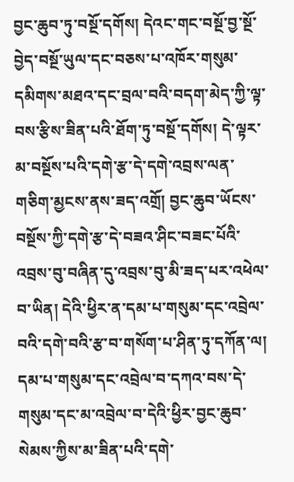བྱང་ཆུབ་ཏུ་བསྔོ་དགོས། དེའང་གང་བསྔོ་བྱ་སྔོ་བྱེད་བསྔོ་ཡུལ་དང་བཅས་པ་འཁོར་གསུམ་དམིགས་མཐའ་དང་བྲལ་བའི་བདག་མེད་ཀྱི་ལྟ་བས་རྩིས་ཟིན་པའི་ཐོག་ཏུ་བསྔོ་དགོས། དེ་ལྟར་མ་བསྔོས་པའི་དགེ་རྩ་དེ་དགེ་འབྲས་ལན་གཅིག་མྱངས་ནས་ཟད་འགྲོ། བྱང་ཆུབ་ཡོངས་བསྔོས་ཀྱི་དགེ་རྩ་དེ་བཟའ་ཤིང་བཟང་པོའི་འབྲས་བུ་བཞིན་དུ་འབྲས་བུ་མི་ཟད་པར་འཕེལ་བ་ཡིན། དེའི་ཕྱིར་ན་དམ་པ་གསུམ་དང་འབྲེལ་བའི་དགེ་བའི་རྩ་བ་གསོག་པ་ཤིན་ཏུ་དཀོན་ལ། དམ་པ་གསུམ་དང་འབྲེལ་བ་དཀའ་བས་དེ་གསུམ་དང་མ་འབྲེལ་བ་དེའི་ཕྱིར་བྱང་ཆུབ་སེམས་ཀྱིས་མ་ཟིན་པའི་དགེ་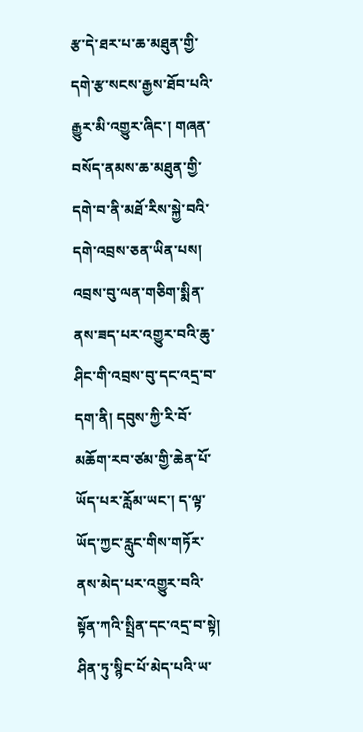རྩ་དེ་ཐར་པ་ཆ་མཐུན་གྱི་དགེ་རྩ་སངས་རྒྱས་ཐོབ་པའི་རྒྱུར་མི་འགྱུར་ཞིང་། གཞན་བསོད་ནམས་ཆ་མཐུན་གྱི་དགེ་བ་ནི་མཐོ་རིས་སྐྱེ་བའི་དགེ་འབྲས་ཅན་ཡིན་པས། འབྲས་བུ་ལན་གཅིག་སྨིན་ནས་ཟད་པར་འགྱུར་བའི་ཆུ་ཤིང་གི་འབྲས་བུ་དང་འདྲ་བ་དག་ནི། དབུས་ཀྱི་རི་བོ་མཆོག་རབ་ཙམ་གྱི་ཆེན་པོ་ཡོད་པར་རློམ་ཡང་། ད་ལྟ་ཡོད་ཀྱང་རླུང་གིས་གཏོར་ནས་མེད་པར་འགྱུར་བའི་སྟོན་ཀའི་སྤྲིན་དང་འདྲ་བ་སྟེ། ཤིན་ཏུ་སྙིང་པོ་མེད་པའི་ཡ་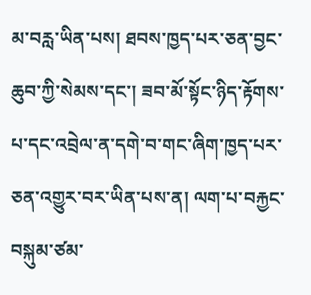མ་བརླ་ཡིན་པས། ཐབས་ཁྱད་པར་ཅན་བྱང་ཆུབ་ཀྱི་སེམས་དང་། ཟབ་མོ་སྟོང་ཉིད་རྟོགས་པ་དང་འབྲེལ་ན་དགེ་བ་གང་ཞིག་ཁྱད་པར་ཅན་འགྱུར་བར་ཡིན་པས་ན། ལག་པ་བརྐྱང་བསྐུམ་ཙམ་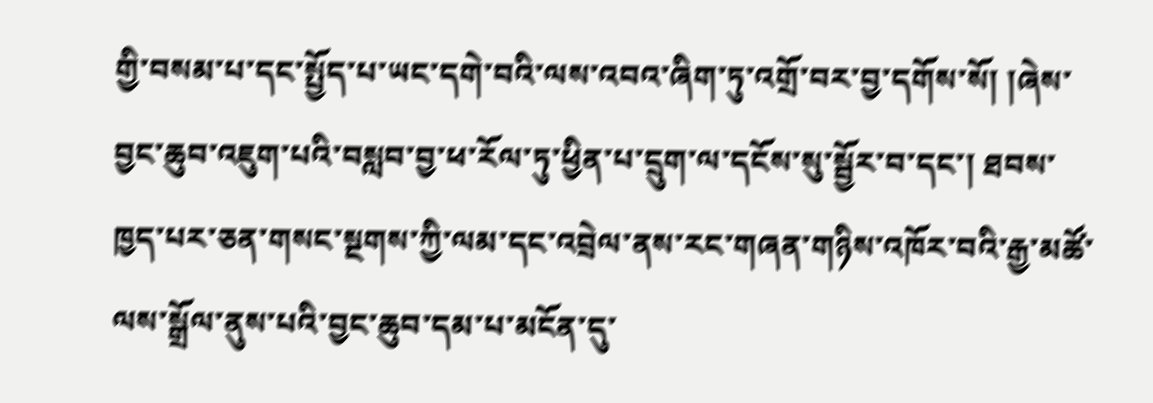གྱི་བསམ་པ་དང་སྤྱོད་པ་ཡང་དགེ་བའི་ལས་འབའ་ཞིག་ཏུ་འགྲོ་བར་བྱ་དགོས་སོ། །ཞེས་བྱང་ཆུབ་འཇུག་པའི་བསླབ་བྱ་ཕ་རོལ་ཏུ་ཕྱིན་པ་དྲུག་ལ་དངོས་སུ་སྦྱོར་བ་དང་། ཐབས་ཁྱད་པར་ཅན་གསང་སྔགས་ཀྱི་ལམ་དང་འབྲེལ་ནས་རང་གཞན་གཉིས་འཁོར་བའི་རྒྱ་མཚོ་ལས་སྒྲོལ་ནུས་པའི་བྱང་ཆུབ་དམ་པ་མངོན་དུ་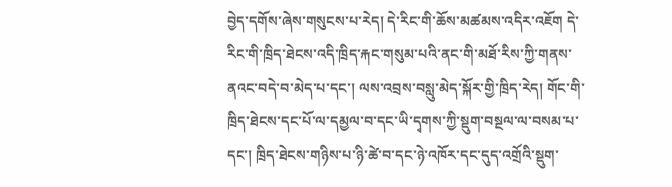བྱེད་དགོས་ཞེས་གསུངས་པ་རེད། དེ་རིང་གི་ཆོས་མཚམས་འདིར་འཇོག དེ་རིང་གི་ཁྲིད་ཐེངས་འདི་ཁྲིད་རྐང་གསུམ་པའི་ནང་གི་མཐོ་རིས་ཀྱི་གནས་ནའང་བདེ་བ་མེད་པ་དང་། ལས་འབྲས་བསླུ་མེད་སྐོར་གྱི་ཁྲིད་རེད། གོང་གི་ཁྲིད་ཐེངས་དང་པོ་ལ་དམྱལ་བ་དང་ཡི་དྭགས་ཀྱི་སྡུག་བསྔལ་ལ་བསམ་པ་དང་། ཁྲིད་ཐེངས་གཉིས་པ་ཉི་ཚེ་བ་དང་ཉེ་འཁོར་དང་དུད་འགྲོའི་སྡུག་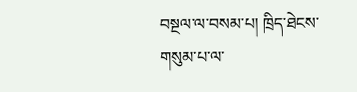བསྔལ་ལ་བསམ་པ། ཁྲིད་ཐེངས་གསུམ་པ་ལ་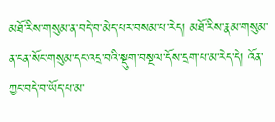མཐོ་རིས་གསུམ་ན་བདེ་བ་མེད་པར་བསམ་པ་རེད། མཐོ་རིས་རྣམ་གསུམ་ན་ངན་སོང་གསུམ་དང་འདྲ་བའི་སྡུག་བསྔལ་དོས་དྲག་པ་མ་རེད་དེ། འོན་ཀྱང་བདེ་བ་ཡོད་པ་མ་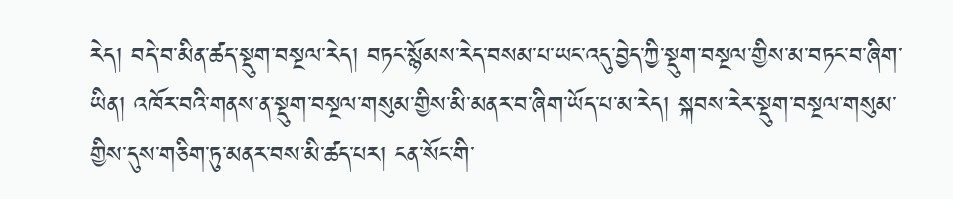རེད། བདེ་བ་མིན་ཚད་སྡུག་བསྔལ་རེད། བཏང་སྙོམས་རེད་བསམ་པ་ཡང་འདུ་བྱེད་ཀྱི་སྡུག་བསྔལ་གྱིས་མ་བཏང་བ་ཞིག་ཡིན། འཁོར་བའི་གནས་ན་སྡུག་བསྔལ་གསུམ་གྱིས་མི་མནར་བ་ཞིག་ཡོད་པ་མ་རེད། སྐབས་རེར་སྡུག་བསྔལ་གསུམ་གྱིས་དུས་གཅིག་ཏུ་མནར་བས་མི་ཚད་པར། ངན་སོང་གི་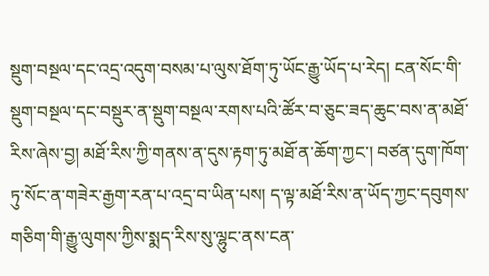སྡུག་བསྔལ་དང་འདྲ་འདུག་བསམ་པ་ལུས་ཐོག་ཏུ་ཡོང་རྒྱུ་ཡོད་པ་རེད། ངན་སོང་གི་སྡུག་བསྔལ་དང་བསྡུར་ན་སྡུག་བསྔལ་རགས་པའི་ཚོར་བ་ཅུང་ཟད་ཆུང་བས་ན་མཐོ་རིས་ཞེས་བྱ། མཐོ་རིས་ཀྱི་གནས་ན་དུས་རྟག་ཏུ་མཐོ་ན་ཆོག་ཀྱང་། བཙན་དུག་ཁོག་ཏུ་སོང་ན་གཟེར་རྒྱག་རན་པ་འདྲ་བ་ཡིན་པས། ད་ལྟ་མཐོ་རིས་ན་ཡོད་ཀྱང་དབུགས་གཅིག་གི་རྒྱུ་ལུགས་ཀྱིས་སྨད་རིས་སུ་ལྷུང་ནས་ངན་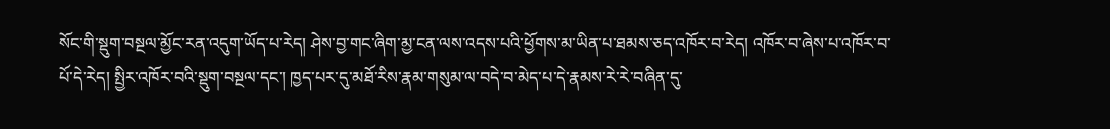སོང་གི་སྡུག་བསྔལ་མྱོང་རན་འདུག་ཡོད་པ་རེད། ཤེས་བྱ་གང་ཞིག་མྱ་ངན་ལས་འདས་པའི་ཕྱོགས་མ་ཡིན་པ་ཐམས་ཅད་འཁོར་བ་རེད། འཁོར་བ་ཞེས་པ་འཁོར་བ་པོ་དེ་རེད། སྤྱིར་འཁོར་བའི་སྡུག་བསྔལ་དང་། ཁྱད་པར་དུ་མཐོ་རིས་རྣམ་གསུམ་ལ་བདེ་བ་མེད་པ་དེ་རྣམས་རེ་རེ་བཞིན་དུ་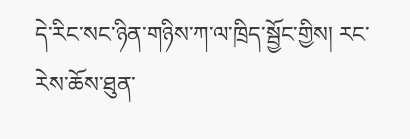དེ་རིང་སང་ཉིན་གཉིས་ཀ་ལ་ཁྲིད་སྦྱོང་གྱིས། རང་རེས་ཆོས་ཐུན་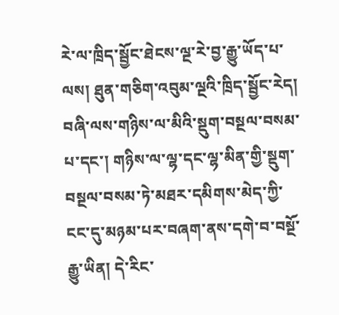རེ་ལ་ཁྲིད་སྦྱོང་ཐེངས་ལྔ་རེ་བྱ་རྒྱུ་ཡོད་པ་ལས། ཐུན་གཅིག་འབུམ་ལྔའི་ཁྲིད་སྦྱོང་རེད། བཞི་ལས་གཉིས་ལ་མིའི་སྡུག་བསྔལ་བསམ་པ་དང་། གཉིས་ལ་ལྷ་དང་ལྷ་མིན་གྱི་སྡུག་བསྔལ་བསམ་ཏེ་མཐར་དམིགས་མེད་ཀྱི་ངང་དུ་མཉམ་པར་བཞག་ནས་དགེ་བ་བསྔོ་རྒྱུ་ཡིན། དེ་རིང་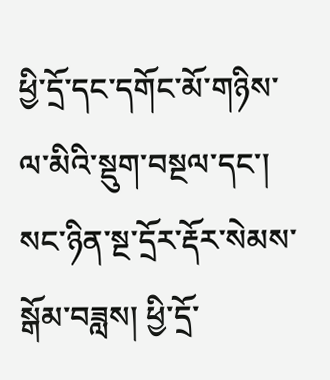ཕྱི་དྲོ་དང་དགོང་མོ་གཉིས་ལ་མིའི་སྡུག་བསྔལ་དང་། སང་ཉིན་སྔ་དྲོར་རྡོར་སེམས་སྒོམ་བཟླས། ཕྱི་དྲོ་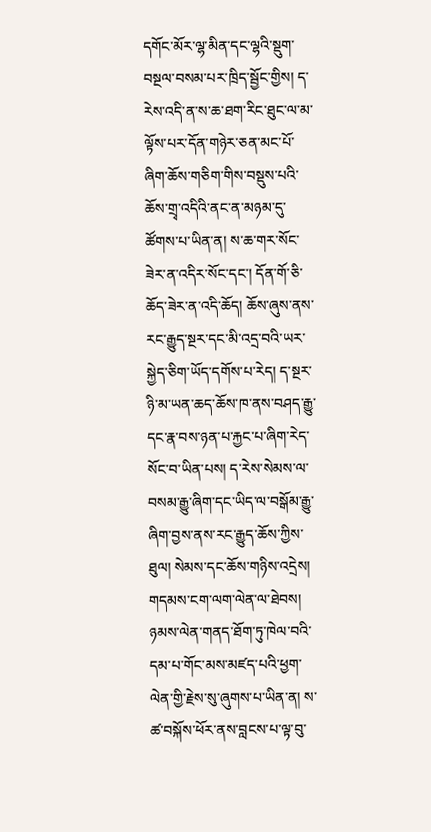དགོང་མོར་ལྷ་མིན་དང་ལྷའི་སྡུག་བསྔལ་བསམ་པར་ཁྲིད་སྦྱོང་གྱིས། ད་རེས་འདི་ན་ས་ཆ་ཐག་རིང་ཐུང་ལ་མ་ལྟོས་པར་དོན་གཉེར་ཅན་མང་པོ་ཞིག་ཆོས་གཅིག་གིས་བསྡུས་པའི་ཆོས་གྲྭ་འདིའི་ནང་ན་མཉམ་དུ་ཚོགས་པ་ཡིན་ན། ས་ཆ་གར་སོང་ཟེར་ན་འདིར་སོང་དང་། དོན་གོ་ཅི་ཆོད་ཟེར་ན་འདི་ཆོད། ཆོས་ཞུས་ནས་རང་རྒྱུད་སྔར་དང་མི་འདྲ་བའི་ཡར་སྐྱེད་ཅིག་ཡོད་དགོས་པ་རེད། ད་སྔར་ཉི་མ་ཡན་ཆད་ཆོས་ཁ་ནས་བཤད་རྒྱུ་དང་རྣ་བས་ཉན་པ་རྐྱང་པ་ཞིག་རེད་སོང་བ་ཡིན་པས། ད་རེས་སེམས་ལ་བསམ་རྒྱུ་ཞིག་དང་ཡིད་ལ་བསྒོམ་རྒྱུ་ཞིག་བྱས་ནས་རང་རྒྱུད་ཆོས་ཀྱིས་ཐུལ། སེམས་དང་ཆོས་གཉིས་འདྲེས། གདམས་ངག་ལག་ལེན་ལ་ཐེབས། ཉམས་ལེན་གནད་ཐོག་ཏུ་ཁེལ་བའི་དམ་པ་གོང་མས་མཛད་པའི་ཕྱག་ལེན་གྱི་རྗེས་སུ་ཞུགས་པ་ཡིན་ན། ས་ཚ་བསྐོས་ཕོར་ནས་བླངས་པ་ལྟ་བུ་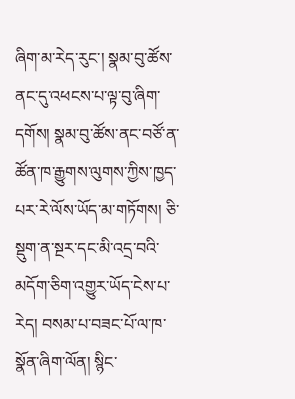ཞིག་མ་རེད་རུང་། སྣམ་བུ་ཚོས་ནང་དུ་འཕངས་པ་ལྟ་བུ་ཞིག་དགོས། སྣམ་བུ་ཚོས་ནང་བཙོ་ན་ཚོན་ཁ་རྒྱུགས་ལུགས་ཀྱིས་ཁྱད་པར་རེ་ལོས་ཡོད་མ་གཏོགས། ཅི་སྡུག་ན་སྔར་དང་མི་འདྲ་བའི་མདོག་ཅིག་འགྱུར་ཡོད་ངེས་པ་རེད། བསམ་པ་བཟང་པོ་ལ་ཁ་སྣོན་ཞིག་ལོན། སྙིང་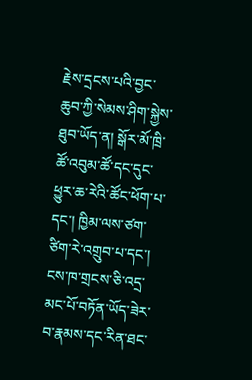རྗེས་དྲངས་པའི་བྱང་ཆུབ་ཀྱི་སེམས་ཤིག་སྐྱེས་ཐུབ་ཡོད་ན། སྒོར་མོ་ཁྲི་ཚོ་འབུམ་ཚོ་དང་དུང་ཕྱུར་ཆ་རེའི་ཚོང་ཕོག་པ་དང་། ཁྱིམ་ལས་ཙག་ཙིག་རེ་འགྲུབ་པ་དང་། ངས་ཁ་གྲངས་ཅི་འདྲ་མང་པོ་བཏོན་ཡོད་ཟེར་བ་རྣམས་དང་རིན་ཐང་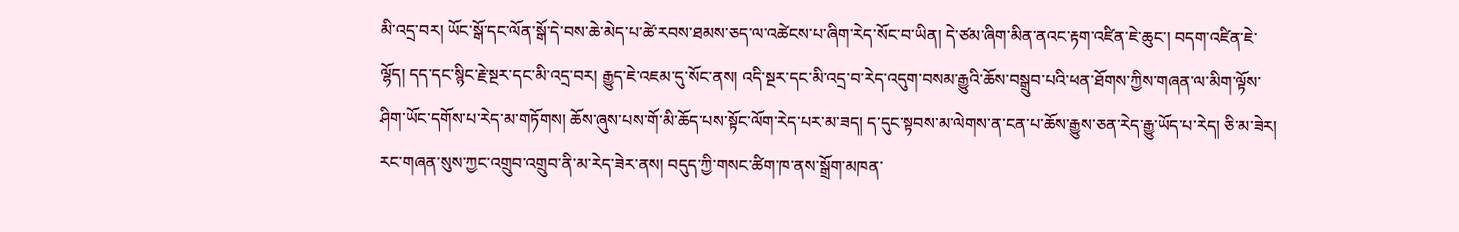མི་འདྲ་བར། ཡོང་སྒོ་དང་ལོན་སྒོ་དེ་བས་ཆེ་མེད་པ་ཚེ་རབས་ཐམས་ཅད་ལ་འཚེངས་པ་ཞིག་རེད་སོང་བ་ཡིན། དེ་ཙམ་ཞིག་མིན་ནའང་རྟག་འཛིན་ཇེ་ཆུང་། བདག་འཛིན་ཇེ་ལྷོད། དད་དང་སྙིང་རྗེ་སྔར་དང་མི་འདྲ་བར། རྒྱུད་ཇེ་འཇམ་དུ་སོང་ནས། འདི་སྔར་དང་མི་འདྲ་བ་རེད་འདུག་བསམ་རྒྱུའི་ཆོས་བསྒྲུབ་པའི་ཕན་ཐོགས་ཀྱིས་གཞན་ལ་མིག་ལྟོས་ཤིག་ཡོང་དགོས་པ་རེད་མ་གཏོགས། ཆོས་ཞུས་པས་གོ་མི་ཆོད་པས་སྟོང་ལོག་རེད་པར་མ་ཟད། ད་དུང་སྟབས་མ་ལེགས་ན་ངན་པ་ཆོས་རྒྱུས་ཅན་རེད་རྒྱུ་ཡོད་པ་རེད། ཅི་མ་ཟེར། རང་གཞན་སུས་ཀྱང་འགྲུབ་འགྲུབ་ནི་མ་རེད་ཟེར་ནས། བདུད་ཀྱི་གསང་ཚིག་ཁ་ནས་སྒྲོག་མཁན་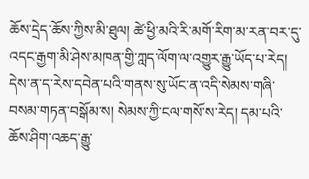ཆོས་དྲེད་ཆོས་ཀྱིས་མི་ཐུལ། ཚེ་ཕྱི་མའི་རི་མགོ་རིག་མ་རན་བར་དུ་འདང་རྒྱག་མི་ཤེས་མཁན་གྱི་ཀླད་ལོག་ལ་འགྱུར་རྒྱུ་ཡོད་པ་རེད། དེས་ན་ད་རེས་དབེན་པའི་གནས་སུ་ཡོང་ན་འདི་སེམས་གཞི་བསམ་གཏན་བསྒོམ་ས། སེམས་ཀྱི་ངལ་གསོ་ས་རེད། དམ་པའི་ཆོས་ཤིག་འཆད་རྒྱུ་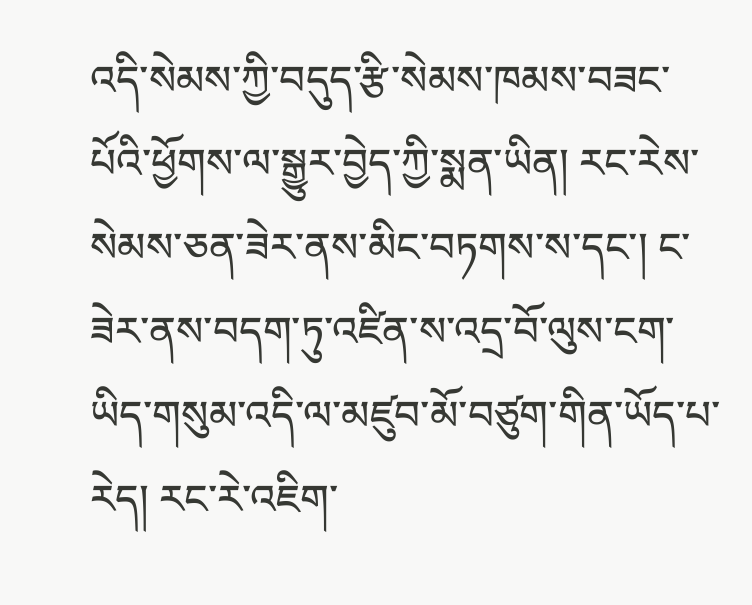འདི་སེམས་ཀྱི་བདུད་རྩི་སེམས་ཁམས་བཟང་པོའི་ཕྱོགས་ལ་སྒྱུར་བྱེད་ཀྱི་སྨན་ཡིན། རང་རེས་སེམས་ཅན་ཟེར་ནས་མིང་བཏགས་ས་དང་། ང་ཟེར་ནས་བདག་ཏུ་འཛིན་ས་འདྲ་བོ་ལུས་ངག་ཡིད་གསུམ་འདི་ལ་མཛུབ་མོ་བཙུག་གིན་ཡོད་པ་རེད། རང་རེ་འཇིག་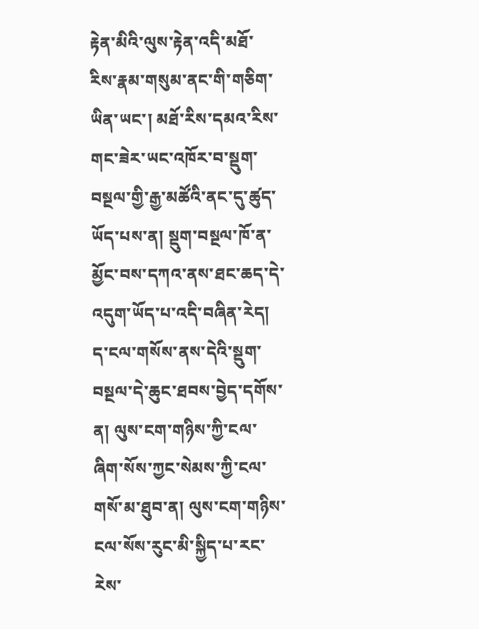རྟེན་མིའི་ལུས་རྟེན་འདི་མཐོ་རིས་རྣམ་གསུམ་ནང་གི་གཅིག་ཡིན་ཡང་། མཐོ་རིས་དམའ་རིས་གང་ཟེར་ཡང་འཁོར་བ་སྡུག་བསྔལ་གྱི་རྒྱ་མཚོའི་ནང་དུ་ཚུད་ཡོད་པས་ན། སྡུག་བསྔལ་ཁོ་ན་མྱོང་བས་དཀའ་ནས་ཐང་ཆད་དེ་འདུག་ཡོད་པ་འདི་བཞིན་རེད། ད་ངལ་གསོས་ནས་དེའི་སྡུག་བསྔལ་དེ་ཆུང་ཐབས་བྱེད་དགོས་ན། ལུས་ངག་གཉིས་ཀྱི་ངལ་ཞིག་སོས་ཀྱང་སེམས་ཀྱི་ངལ་གསོ་མ་ཐུབ་ན། ལུས་ངག་གཉིས་ངལ་སོས་རུང་མི་སྐྱིད་པ་རང་རེས་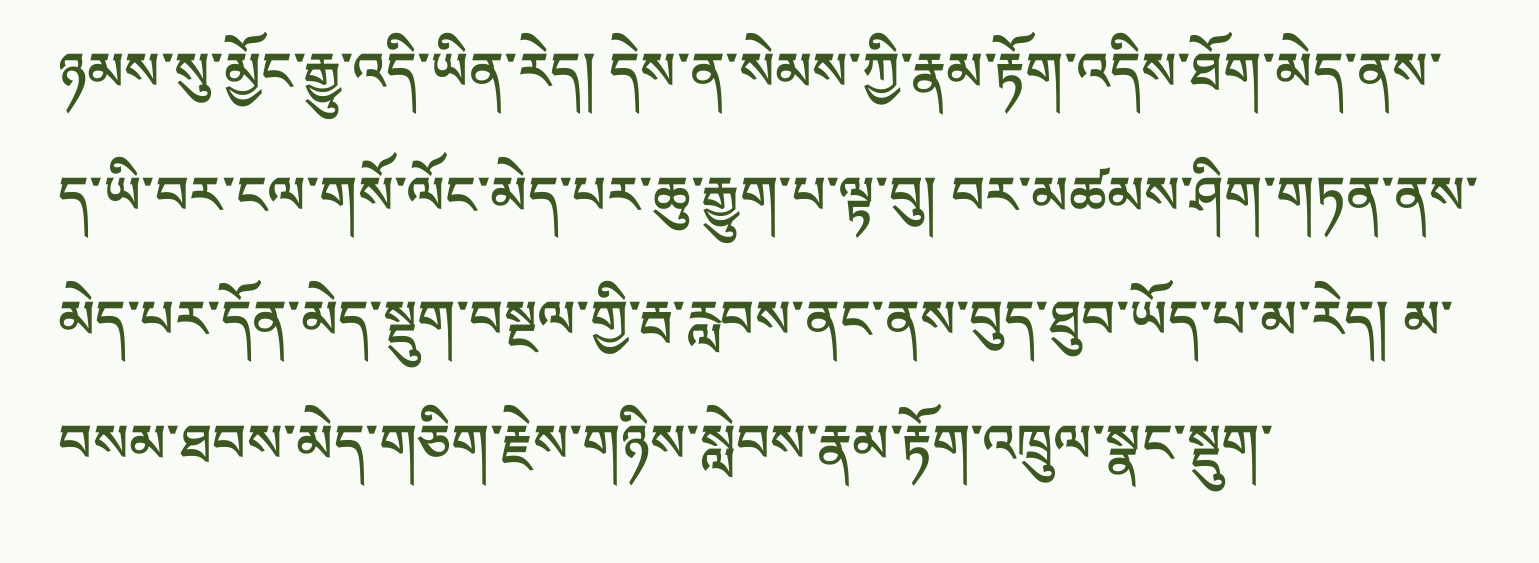ཉམས་སུ་མྱོང་རྒྱུ་འདི་ཡིན་རེད། དེས་ན་སེམས་ཀྱི་རྣམ་རྟོག་འདིས་ཐོག་མེད་ནས་ད་ཡི་བར་ངལ་གསོ་ལོང་མེད་པར་ཆུ་རྒྱུག་པ་ལྟ་བུ། བར་མཚམས་ཤིག་གཏན་ནས་མེད་པར་དོན་མེད་སྡུག་བསྔལ་གྱི་རྦ་རླབས་ནང་ནས་བུད་ཐུབ་ཡོད་པ་མ་རེད། མ་བསམ་ཐབས་མེད་གཅིག་རྗེས་གཉིས་སླེབས་རྣམ་རྟོག་འཁྲུལ་སྣང་སྡུག་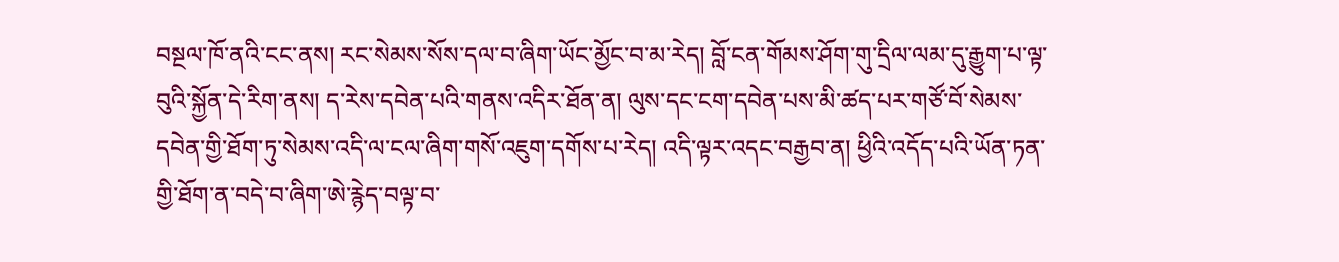བསྔལ་ཁོ་ནའི་ངང་ནས། རང་སེམས་སོས་དལ་བ་ཞིག་ཡོང་མྱོང་བ་མ་རེད། བློ་ངན་གོམས་ཤོག་གུ་དྲིལ་ལམ་དུ་རྒྱུག་པ་ལྟ་བུའི་སྐྱོན་དེ་རིག་ནས། ད་རེས་དབེན་པའི་གནས་འདིར་ཐོན་ན། ལུས་དང་ངག་དབེན་པས་མི་ཚད་པར་གཙོ་བོ་སེམས་དབེན་གྱི་ཐོག་ཏུ་སེམས་འདི་ལ་ངལ་ཞིག་གསོ་འཇུག་དགོས་པ་རེད། འདི་ལྟར་འདང་བརྒྱབ་ན། ཕྱིའི་འདོད་པའི་ཡོན་ཏན་གྱི་ཐོག་ན་བདེ་བ་ཞིག་ཨེ་རྙེད་བལྟ་བ་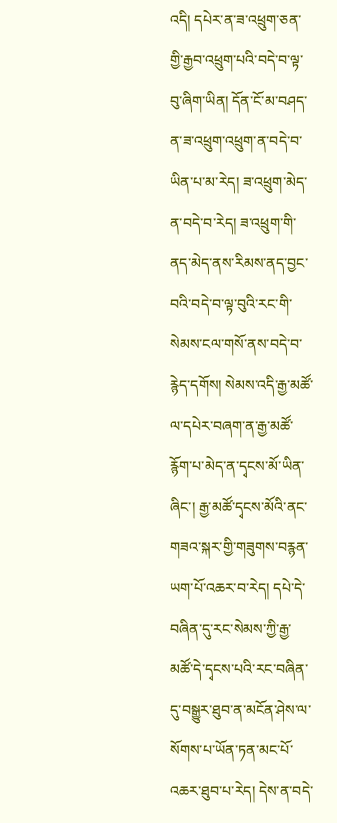འདི། དཔེར་ན་ཟ་འཕྲུག་ཅན་གྱི་རྒྱབ་འཕྲུག་པའི་བདེ་བ་ལྟ་བུ་ཞིག་ཡིན། དོན་ངོ་མ་བཤད་ན་ཟ་འཕྲུག་འཕྲུག་ན་བདེ་བ་ཡིན་པ་མ་རེད། ཟ་འཕྲུག་མེད་ན་བདེ་བ་རེད། ཟ་འཕྲུག་གི་ནད་མེད་ནས་རིམས་ནད་བྱང་བའི་བདེ་བ་ལྟ་བུའི་རང་གི་སེམས་ངལ་གསོ་ནས་བདེ་བ་རྙེད་དགོས། སེམས་འདི་རྒྱ་མཚོ་ལ་དཔེར་བཞག་ན་རྒྱ་མཚོ་རྙོག་པ་མེད་ན་དྭངས་མོ་ཡིན་ཞིང་། རྒྱ་མཚོ་དྭངས་མོའི་ནང་གཟའ་སྐར་གྱི་གཟུགས་བརྙན་ཡག་པོ་འཆར་བ་རེད། དཔེ་དེ་བཞིན་དུ་རང་སེམས་ཀྱི་རྒྱ་མཚོ་དེ་དྭངས་པའི་རང་བཞིན་དུ་བསྒྱུར་ཐུབ་ན་མངོན་ཤེས་ལ་སོགས་པ་ཡོན་ཏན་མང་པོ་འཆར་ཐུབ་པ་རེད། དེས་ན་བདེ་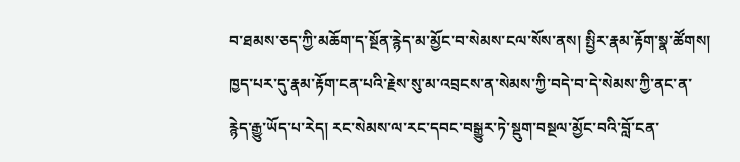བ་ཐམས་ཅད་ཀྱི་མཆོག་ད་སྔོན་རྙེད་མ་མྱོང་བ་སེམས་ངལ་སོས་ནས། སྤྱིར་རྣམ་རྟོག་སྣ་ཚོགས། ཁྱད་པར་དུ་རྣམ་རྟོག་ངན་པའི་རྗེས་སུ་མ་འབྲངས་ན་སེམས་ཀྱི་བདེ་བ་དེ་སེམས་ཀྱི་ནང་ན་རྙེད་རྒྱུ་ཡོད་པ་རེད། རང་སེམས་ལ་རང་དབང་བསྒྱུར་ཏེ་སྡུག་བསྔལ་མྱོང་བའི་བློ་ངན་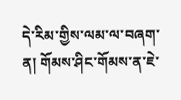དེ་རིམ་གྱིས་ལམ་ལ་བཞག་ན། གོམས་ཤིང་གོམས་ན་ཇེ་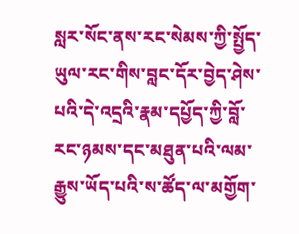སླར་སོང་ནས་རང་སེམས་ཀྱི་སྤྱོད་ཡུལ་རང་གིས་བླང་དོར་བྱེད་ཤེས་པའི་དེ་འདྲའི་རྣམ་དཔྱོད་ཀྱི་བློ་རང་ཉམས་དང་མཐུན་པའི་ལམ་རྒྱུས་ཡོད་པའི་ས་ཚོད་ལ་མགྱོག་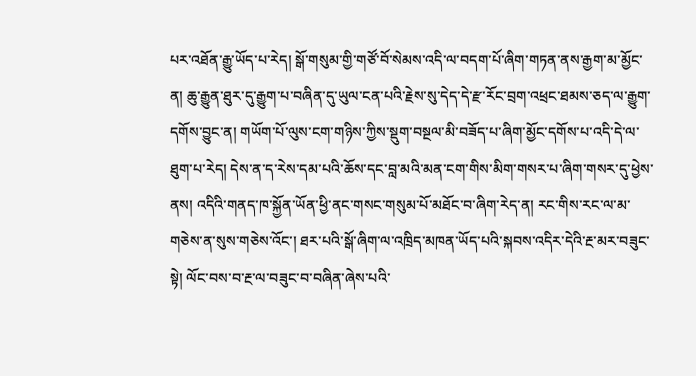པར་འཐོན་རྒྱུ་ཡོད་པ་རེད། སྒོ་གསུམ་གྱི་གཙོ་བོ་སེམས་འདི་ལ་བདག་པོ་ཞིག་གཏན་ནས་རྒྱག་མ་མྱོང་ན། ཆུ་རྒྱུན་ཐུར་དུ་རྒྱུག་པ་བཞིན་དུ་ཡུལ་ངན་པའི་རྗེས་སུ་དེད་དེ་རྫ་རོང་བྲག་འཕྲང་ཐམས་ཅད་ལ་རྒྱུག་དགོས་བྱུང་ན། གཡོག་པོ་ལུས་ངག་གཉིས་ཀྱིས་སྡུག་བསྔལ་མི་བཟོད་པ་ཞིག་མྱོང་དགོས་པ་འདི་དེ་ལ་ཐུག་པ་རེད། དེས་ན་ད་རེས་དམ་པའི་ཆོས་དང་བླ་མའི་མན་ངག་གིས་མིག་གསར་པ་ཞིག་གསར་དུ་ཕྱེས་ནས། འདིའི་གནད་ཁ་སྐྱོན་ཡོན་ཕྱི་ནང་གསང་གསུམ་པོ་མཐོང་བ་ཞིག་རེད་ན། རང་གིས་རང་ལ་མ་གཅེས་ན་སུས་གཅེས་འོང་། ཐར་པའི་སྒོ་ཞིག་ལ་འཁྲིད་མཁན་ཡོད་པའི་སྐབས་འདིར་དེའི་རྔ་མར་བཟུང་སྟེ། ལོང་བས་བ་རྔ་ལ་བཟུང་བ་བཞིན་ཞེས་པའི་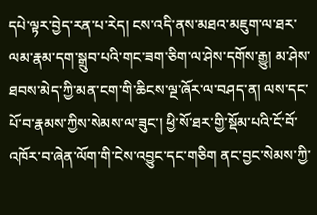དཔེ་ལྟར་བྱེད་རན་པ་རེད། ངས་འདི་ནས་མཐའ་མཇུག་ལ་ཐར་ལམ་རྣམ་དག་སྒྲུབ་པའི་གང་ཟག་ཅིག་ལ་ཤེས་དགོས་རྒྱུ། མ་ཤེས་ཐབས་མེད་ཀྱི་མན་ངག་གི་ཆིངས་ལྔ་ཞོར་ལ་བཤད་ན། ལས་དང་པོ་བ་རྣམས་ཀྱིས་སེམས་ལ་ཟུང་། ཕྱི་སོ་ཐར་གྱི་སྡོམ་པའི་ངོ་བོ་འཁོར་བ་ཞེན་ལོག་གི་ངེས་འབྱུང་དང་གཅིག ནང་བྱང་སེམས་ཀྱི་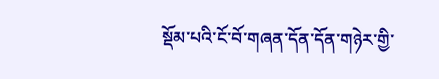སྡོམ་པའི་ངོ་བོ་གཞན་དོན་དོན་གཉེར་གྱི་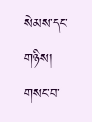སེམས་དང་གཉིས། གསང་བ་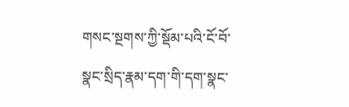གསང་སྔགས་ཀྱི་སྡོམ་པའི་ངོ་བོ་སྣང་སྲིད་རྣམ་དག་གི་དག་སྣང་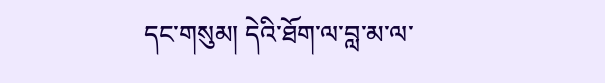དང་གསུམ། དེའི་ཐོག་ལ་བླ་མ་ལ་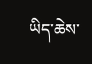ཡིད་ཆེས་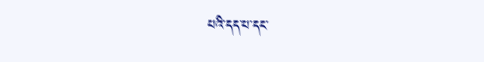པའི་དད་པ་དང་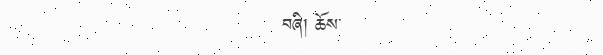བཞི། ཆོས་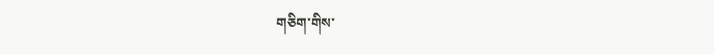གཅིག་གིས་